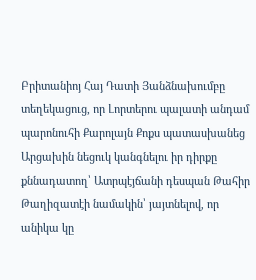Բրիտանիոյ Հայ Դատի Յանձնախումբը տեղեկացուց, որ Լորտերու պալատի անդամ պարոնուհի Քարոլայն Քոքս պատասխանեց Արցախին նեցուկ կանգնելու իր դիրքը քննադատող՝ Ատրպէյճանի դեսպան Թահիր Թաղիզատէի նամակին՝ յայտնելով, որ անիկա կը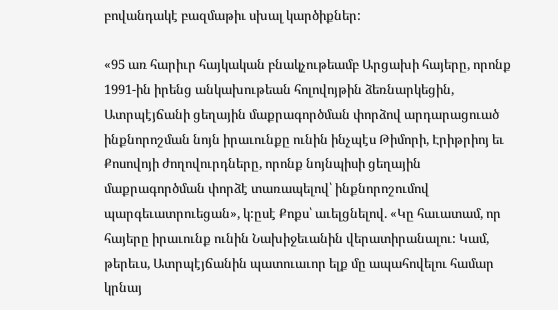բովանդակէ բազմաթիւ սխալ կարծիքներ:

«95 առ հարիւր հայկական բնակչութեամբ Արցախի հայերը, որոնք 1991-ին իրենց անկախութեան հոլովոյթին ձեռնարկեցին, Ատրպէյճանի ցեղային մաքրագործման փորձով արդարացուած ինքնորոշման նոյն իրաւունքը ունին ինչպէս Թիմորի, Էրիթրիոյ եւ Քոսովոյի ժողովուրդները, որոնք նոյնպիսի ցեղային մաքրագործման փորձէ տառապելով՝ ինքնորոշումով պարգեւատրուեցան», կ:ըսէ Քոքս՝ աւելցնելով. «Կը հաւատամ, որ հայերը իրաւունք ունին Նախիջեւանին վերատիրանալու: Կամ, թերեւս, Ատրպէյճանին պատուաւոր ելք մը ապահովելու համար կրնայ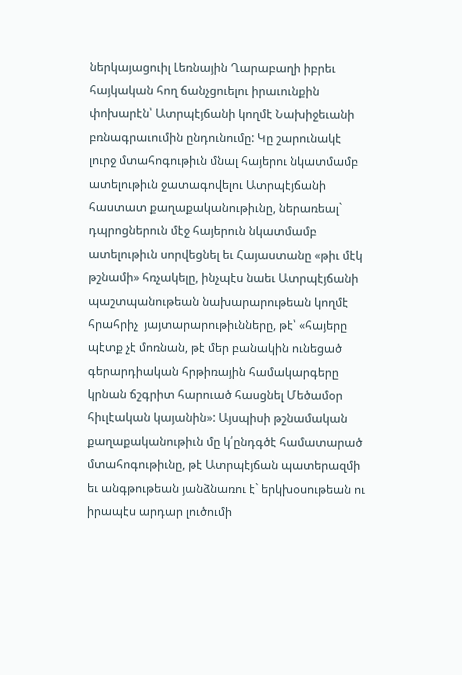ներկայացուիլ Լեռնային Ղարաբաղի իբրեւ հայկական հող ճանչցուելու իրաւունքին փոխարէն՝ Ատրպէյճանի կողմէ Նախիջեւանի բռնագրաւումին ընդունումը: Կը շարունակէ լուրջ մտահոգութիւն մնալ հայերու նկատմամբ ատելութիւն ջատագովելու Ատրպէյճանի հաստատ քաղաքականութիւնը, ներառեալ` դպրոցներուն մէջ հայերուն նկատմամբ ատելութիւն սորվեցնել եւ Հայաստանը «թիւ մէկ թշնամի» հռչակելը, ինչպէս նաեւ Ատրպէյճանի պաշտպանութեան նախարարութեան կողմէ հրահրիչ  յայտարարութիւնները, թէ՝ «հայերը պէտք չէ մոռնան, թէ մեր բանակին ունեցած գերարդիական հրթիռային համակարգերը կրնան ճշգրիտ հարուած հասցնել Մեծամօր հիւլէական կայանին»: Այսպիսի թշնամական քաղաքականութիւն մը կ՛ընդգծէ համատարած մտահոգութիւնը, թէ Ատրպէյճան պատերազմի եւ անգթութեան յանձնառու է` երկխօսութեան ու իրապէս արդար լուծումի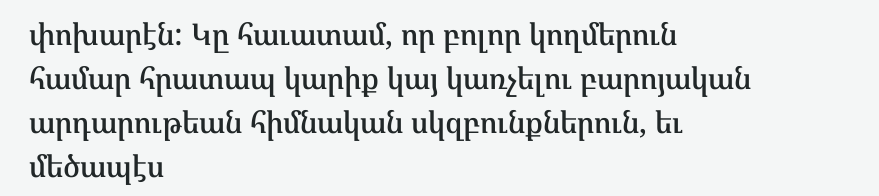փոխարէն: Կը հաւատամ, որ բոլոր կողմերուն համար հրատապ կարիք կայ կառչելու բարոյական արդարութեան հիմնական սկզբունքներուն, եւ մեծապէս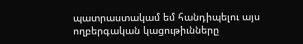պատրաստակամ եմ հանդիպելու այս ողբերգական կացութիւնները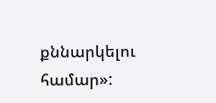քննարկելու համար»: